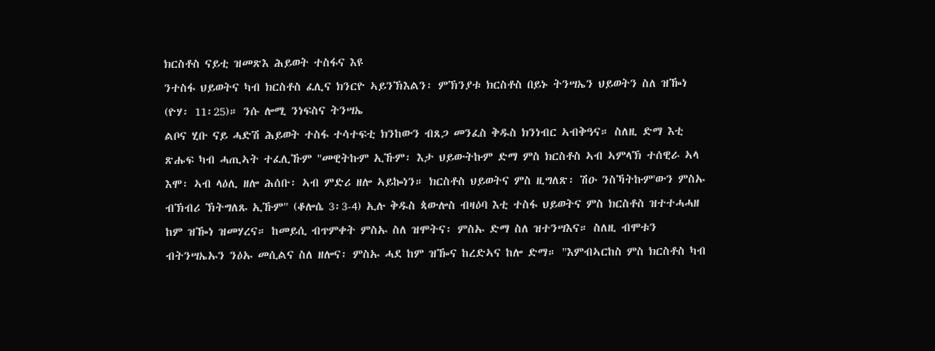ክርስቶስ ናይቲ ዝመጽእ ሕይወት ተስፋና እዩ
ንተስፋ ህይወትና ካብ ክርስቶስ ፈሊና ክንርዮ ኣይንኽእልን፡ ምኽንያቱ ክርስቶስ በይኑ ትንሣኤን ህይወትን ስለ ዝዀነ (ዮሃ፡ 11፡25)። ንሱ ሎሚ ንነፍስና ትንሣኤ
ልቦና ሂቡ ናይ ሓድሽ ሕይወት ተስፋ ተሳተፍቲ ክንከውን ብጸጋ መንፈስ ቅዱስ ክንነብር ኣብቅዓና። ስለዚ ድማ እቲ ጽሑፍ ካብ ሓጢኣት ተፈሊኹም "መዊትኩም ኢኹም፡ እታ ህይውትኩም ድማ ምስ ክርስቶስ ኣብ ኣምላኽ ተሰዊራ ኣላ እሞ፡ ኣብ ላዕሊ ዘሎ ሕሰቡ፡ ኣብ ምድሪ ዘሎ ኣይኰነን። ክርስቶስ ህይወትና ምስ ዚግለጽ፡ ሽዑ ንስኻትኩም'ውን ምስኡ ብኽብሪ ኽትግለጹ ኢኹም" (ቆሎሴ 3፡3-4) ኢሉ ቅዱስ ጳውሎስ ብዛዕባ እቲ ተስፋ ህይወትና ምስ ክርስቶስ ዝተተሓሓዘ ከም ዝዀነ ዝመሃረና። ከመይሲ ብጥምቀት ምስኡ ስለ ዝሞትና፡ ምስኡ ድማ ስለ ዝተንሣእና። ስለዚ ብሞቱን ብትንሣኤኡን ንዕኡ መሲልና ስለ ዘሎና፡ ምስኡ ሓደ ከም ዝዀና ከረድኣና ከሎ ድማ። "እምብኣርከስ ምስ ክርስቶስ ካብ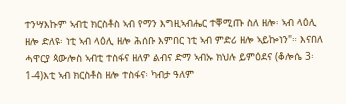ተንሣእኩም ኣብቲ ክርስቶስ ኣብ የማን እግዚኣብሔር ተቐሚጡ ስለ ዘሎ፡ ኣብ ላዕሊ ዘሎ ድለዩ፡ ነቲ ኣብ ላዕሊ ዘሎ ሕሰቡ እምበር ነቲ ኣብ ምድሪ ዘሎ ኣይኰነን"። እናበለ ሓዋርያ ጳውሎስ ኣብቲ ተስፋና ዘለዎ ልብና ድማ ኣብኡ ክህሉ ይምዕደና (ቆሎሴ 3፡1-4)እቲ ኣብ ክርስቶስ ዘሎ ተስፋና፡ ካብታ ዓለም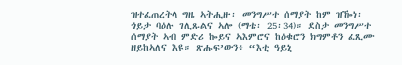ዝተፈጠረትላ ግዜ ኣትሒዙ፡ መንግሥተ ሰማያት ከም ዝዀነ፡ ጎይታ ባዕሉ ገሊጹልና ኣሎ (ማቴ፡ 25፡34)። ደስታ መንግሥተ ሰማያት ኣብ ምድሪ ኰይና ኣእምሮና ከዕቁሮን ክግምቶን ፈጺሙ ዘይከኣለና እዩ። ጽሑፍ’ውን፥ “እቲ ዓይኒ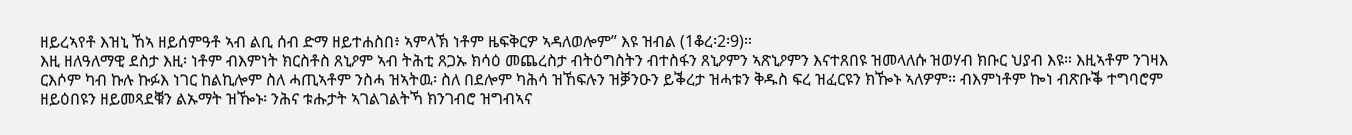ዘይረኣየቶ እዝኒ ኸኣ ዘይሰምዓቶ ኣብ ልቢ ሰብ ድማ ዘይተሐስበ፥ ኣምላኽ ነቶም ዜፍቅርዎ ኣዳለወሎም” እዩ ዝብል (1ቆረ፡2፡9)።
እዚ ዘለዓለማዊ ደስታ እዚ፡ ነቶም ብእምነት ክርስቶስ ጸኒዖም ኣብ ትሕቲ ጸጋኡ ክሳዕ መጨረስታ ብትዕግስትን ብተስፋን ጸኒዖምን ኣጽኒዖምን እናተጸበዩ ዝመላለሱ ዝወሃብ ክቡር ህያብ እዩ። እዚኣቶም ንገዛእ ርእሶም ካብ ኩሉ ኩፉእ ነገር ከልኪሎም ስለ ሓጢኣቶም ንስሓ ዝኣትዉ፡ ስለ በደሎም ካሕሳ ዝኸፍሉን ዝቓንዑን ይቕረታ ዝሓቱን ቅዱስ ፍረ ዝፈርዩን ክዀኑ ኣለዎም። ብእምነቶም ኰነ ብጽቡቕ ተግባሮም ዘይዕበዩን ዘይመጻደቑን ልኡማት ዝዀኑ፡ ንሕና ቱሑታት ኣገልገልትኻ ክንገብሮ ዝግብኣና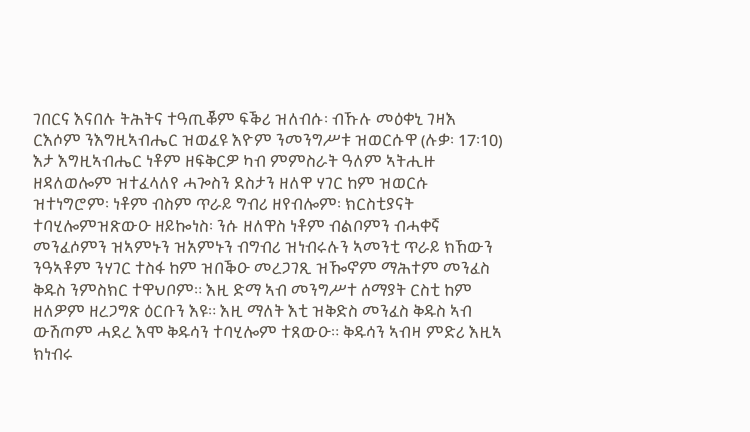ገበርና እናበሉ ትሕትና ተዓጢቖም ፍቕሪ ዝለብሱ፡ ብኹሉ መዕቀኒ ገዛእ ርእሶም ንእግዚኣብሔር ዝወፈዩ እዮም ንመንግሥቱ ዝወርሱዋ (ሉቃ፡ 17፡10)
እታ እግዚኣብሔር ነቶም ዘፍቅርዎ ካብ ምምስራት ዓለም ኣትሒዙ ዘዳለወሎም ዝተፈላለየ ሓጐስን ደስታን ዘለዋ ሃገር ከም ዝወርሱ ዝተነግሮም፡ ነቶም ብስም ጥራይ ግብሪ ዘየብሎም፡ ክርስቲያናት ተባሂሎምዝጽውዑ ዘይኰነስ፡ ንሱ ዘለዋስ ነቶም ብልቦምን ብሓቀኛ መንፈሶምን ዝኣምኑን ዝአምኑን ብግብሪ ዝነብሩሉን ኣመንቲ ጥራይ ክኸውን ንዓኣቶም ንሃገር ተስፋ ከም ዝበቕዑ መረጋገጺ ዝዀኖም ማሕተም መንፈስ ቅዱስ ንምስክር ተዋህቦም። እዚ ድማ ኣብ መንግሥተ ሰማያት ርስቲ ከም ዘለዎም ዘረጋግጽ ዕርቡን እዩ። እዚ ማለት እቲ ዝቅድስ መንፈስ ቅዱስ ኣብ ውሽጦም ሓደረ እሞ ቅዱሳን ተባሂሎም ተጸውዑ። ቅዱሳን ኣብዛ ምድሪ እዚኣ ክነብሩ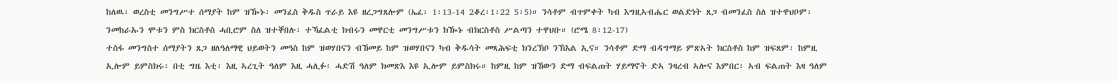ከለዉ፡ ወረስቲ መንግሥተ ሰማያት ከም ዝዀኑ፡ መንፈስ ቅዱስ ጥራይ እዩ ዘረጋግጸሎም (ኤፈ፡ 1፡13-14 2ቆረ፡1፡22 5፡5)። ንሳቶም ብጥምቀት ካብ እግዚኣብሔር ወልድነት ጸጋ ብመንፈስ ስለ ዝተዋህቦም፡ ንመከራኡን ሞቱን ምስ ክርስቶስ ሓቢሮም ስለ ዝተቐበሉ፡ ተኻፈልቲ ክብሩን መዋርቲ መንግሥቱን ክዀኑ ብክርስቶስ ሥልጣን ተዋህቡ። (ሮሜ 8፡12-17)
ተስፋ መንግስተ ሰማያትን ጸጋ ዘለዓለማዊ ህይወትን መዓስ ከም ዝወሃበናን ብኸመይ ከም ዝወሃበናን ካብ ቅዱሳት መጻሕፍቲ ክንረኽቦ ንኽእል ኢና። ንሳቶም ድማ ብዳግማይ ምጽኣት ክርስቶስ ከም ዝፍጸም፡ ከምዚ ኢሎም ይምስክሩ፡ በቲ ግዜ እቲ፡ እዚ ኣረጊት ዓለም እዚ ሓሊፉ፡ ሓድሽ ዓለም ክመጽእ እዩ ኢሎም ይምስክሩ። ከምዚ ከም ዝኸውን ድማ ብፍልጠት ሃይማኖት ድኣ ንዛረብ ኣሎና እምበር፡ ኣብ ፍልጠት እዛ ዓለም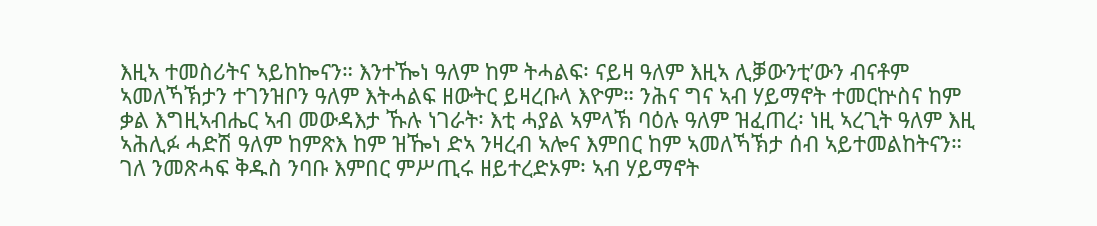እዚኣ ተመስሪትና ኣይከኰናን። እንተዀነ ዓለም ከም ትሓልፍ፡ ናይዛ ዓለም እዚኣ ሊቓውንቲ’ውን ብናቶም ኣመለኻኽታን ተገንዝቦን ዓለም እትሓልፍ ዘውትር ይዛረቡላ እዮም። ንሕና ግና ኣብ ሃይማኖት ተመርኵስና ከም ቃል እግዚኣብሔር ኣብ መውዳእታ ኹሉ ነገራት፡ እቲ ሓያል ኣምላኽ ባዕሉ ዓለም ዝፈጠረ፡ ነዚ ኣረጊት ዓለም እዚ ኣሕሊፉ ሓድሽ ዓለም ከምጽእ ከም ዝዀነ ድኣ ንዛረብ ኣሎና እምበር ከም ኣመለኻኽታ ሰብ ኣይተመልከትናን።
ገለ ንመጽሓፍ ቅዱስ ንባቡ እምበር ምሥጢሩ ዘይተረድኦም፡ ኣብ ሃይማኖት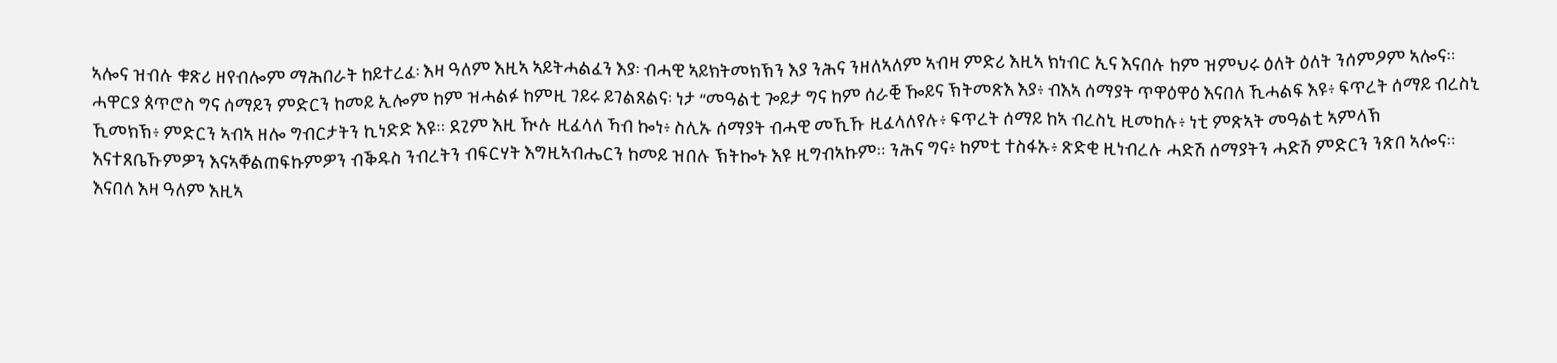ኣሎና ዝብሉ ቁጽሪ ዘየብሎም ማሕበራት ከይተረፈ፡ እዛ ዓለም እዚኣ ኣይትሓልፈን እያ፡ ብሓዊ ኣይክትመክኽን እያ ንሕና ንዘለኣለም ኣብዛ ምድሪ እዚኣ ክነብር ኢና እናበሉ ከም ዝምህሩ ዕለት ዕለት ንሰምዖም ኣሎና።
ሓዋርያ ጰጥሮስ ግና ሰማይን ምድርን ከመይ ኢሎም ከም ዝሓልፉ ከምዚ ገይሩ ይገልጸልና፡ ነታ “መዓልቲ ጐይታ ግና ከም ሰራቒ ዀይና ኽትመጽእ እያ፥ ብእኣ ሰማያት ጥዋዕዋዕ እናበለ ኺሓልፍ እዩ፥ ፍጥረት ሰማይ ብረስኒ ኺመክኽ፥ ምድርን ኣብኣ ዘሎ ግብርታትን ኪነድድ እዩ። ደጊም እዚ ዂሉ ዚፈላለ ኻብ ኰነ፥ ስሊኡ ሰማያት ብሓዊ መኺኹ ዚፈላለየሉ፥ ፍጥረት ሰማይ ከኣ ብረስኒ ዚመከሉ፥ ነቲ ምጽኣት መዓልቲ ኣምላኽ እናተጸቤኹምዎን እናኣቐልጠፍኩምዎን ብቕዱስ ንብረትን ብፍርሃት እግዚኣብሔርን ከመይ ዝበሉ ኽትኰኑ እዩ ዚግብኣኩም። ንሕና ግና፥ ከምቲ ተስፋኡ፥ ጽድቂ ዚነብረሉ ሓድሽ ሰማያትን ሓድሽ ምድርን ንጽበ ኣሎና። እናበለ እዛ ዓለም እዚኣ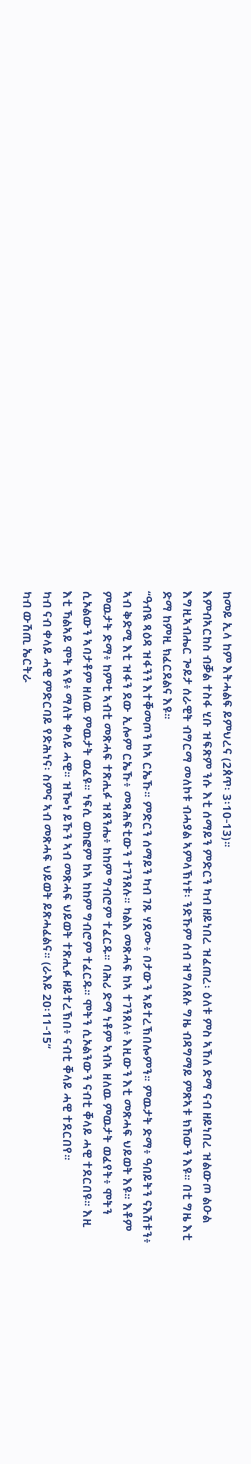ከመይ ኢላ ከም እትሓልፍ ይምህረና (2ጰጥ፡ 3፡10-13)።
እምብኣርከስ ብቓል ተስፋ ሂቡ ዝፍጽም ንሱ እቲ ሰማይን ምድርን ካብ ዘይነበረ ዝፈጠረ፡ ዕለቱ ምስ ኣኸለ ድማ ናብ ዘይነበረ ዝልውጦ ልዑል እግዚኣብሔር ጐይታ ሰራዊት ብግርማ መለኮቱ ብሓያል ኣምላኽነቱ፡ ንድኹም ሰብ ዝግለጸሉ ግዜ ብዳግማይ ምጽኣቱ ክኸውን እዩ። በቲ ግዜ እቲ ድማ ከምዚ ክፈርደልና እዩ።
“ዓብዪ ጻዕዳ ዝፋንን እተቐመጦን ከኣ ርኤኹ። ምድርን ሰማይን ካብ ገጹ ሃደሙ፥ ቦታውን ኣይተረኽበሎምን። ምዉታት ድማ፥ ዓበይትን ናእሽቱን፥ ኣብ ቅድሚ እቲ ዝፋን ደው ኢሎም ርኤኹ፥ መጻሕፍቲውን ተገንጸሉ። ካልእ መጽሓፍ ከኣ ተገንጸለ፥ እዚውን እቲ መጽሓፍ ህይወት እዩ። እቶም ምዉታት ድማ፥ ከምቲ ኣብቲ መጽሓፍ ተጽሒፉ ዝጸንሔ፥ ከከም ግብሮም ተፈርዱ። ባሕሪ ድማ ነቶም ኣብኣ ዘለዉ ምዉታት ወፈየት፥ ሞትን ሲኦልውን ኣባታቶም ዘለዉ ምዉታት ወፈዩ። ነፍሲ ወከፎም ከኣ ከከም ግብሮም ተፈርዱ። ሞትን ሲኦልንውን ናብቲ ቐላይ ሓዊ ተደርበዩ። እዚ እቲ ኻልኣይ ሞት ኣዩ፥ ማለት ቀላይ ሓዊ። ዝዀነ ይኹን ኣብ መጽሓፍ ህይወት ተጽሒፉ ዘይተረኽበ፥ ናብቲ ቐላይ ሓዊ ተደርበየ።
ካብ ናብ ቀላይ ሓዊ ምድርባይ የድሕነና፡ ስምና ኣብ መጽሓፍ ህይወት ይጽሓፈልና። (ራእይ 20፡11-15”
ካብ ውሽጢ ኤርትራ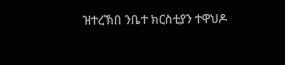ዝተረኽበ ንቤተ ክርስቲያን ተዋህዶ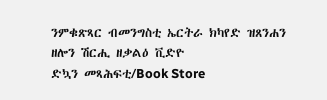ንምቁጽጻር ብመንግስቲ ኤርትራ ክካየድ ዝጸንሐን ዘሎን ሽርሒ ዘቃልዕ ቪድዮ
ድኳን መጻሕፍቲ/Book Store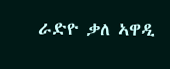ራድዮ ቃለ ኣዋዲ